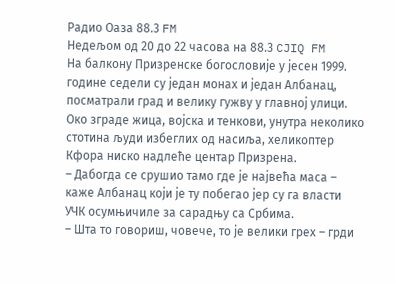Радио Оаза 88.3 FM
Недељом од 20 до 22 часова на 88.3 CJIQ FM
На балкону Призренске богословије у јесен 1999. године седели су један монах и један Албанац, посматрали град и велику гужву у главној улици. Око зграде жица, војска и тенкови, унутра неколико стотина људи избеглих од насиља, хеликоптер Кфора ниско надлеће центар Призрена.
– Дабогда се срушио тамо где је највећа маса – каже Албанац који је ту побегао јер су га власти УЧК осумњичиле за сарадњу са Србима.
– Шта то говориш, човече, то је велики грех – грди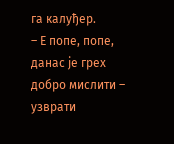га калуђер.
– Е попе, попе, данас је грех добро мислити – узврати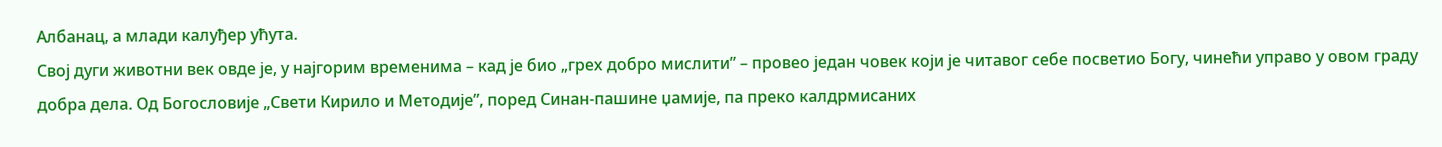Албанац, а млади калуђер ућута.
Свој дуги животни век овде је, у најгорим временима – кад је био „грех добро мислити” – провео један човек који је читавог себе посветио Богу, чинећи управо у овом граду добра дела. Од Богословије „Свети Кирило и Методије”, поред Синан-пашине џамије, па преко калдрмисаних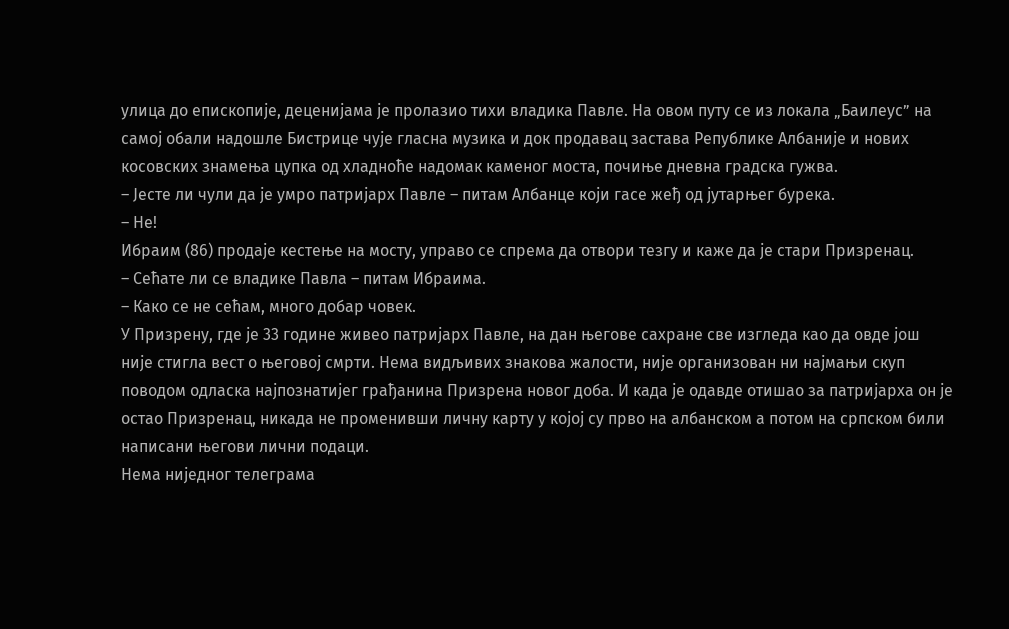улица до епископије, деценијама је пролазио тихи владика Павле. На овом путу се из локала „Баилеус” на самој обали надошле Бистрице чује гласна музика и док продавац застава Републике Албаније и нових косовских знамења цупка од хладноће надомак каменог моста, почиње дневна градска гужва.
– Јесте ли чули да је умро патријарх Павле – питам Албанце који гасе жеђ од јутарњег бурека.
– Не!
Ибраим (86) продаје кестење на мосту, управо се спрема да отвори тезгу и каже да је стари Призренац.
– Сећате ли се владике Павла – питам Ибраима.
– Како се не сећам, много добар човек.
У Призрену, где је 33 године живео патријарх Павле, на дан његове сахране све изгледа као да овде још није стигла вест о његовој смрти. Нема видљивих знакова жалости, није организован ни најмањи скуп поводом одласка најпознатијег грађанина Призрена новог доба. И када је одавде отишао за патријарха он је остао Призренац, никада не променивши личну карту у којој су прво на албанском а потом на српском били написани његови лични подаци.
Нема ниједног телеграма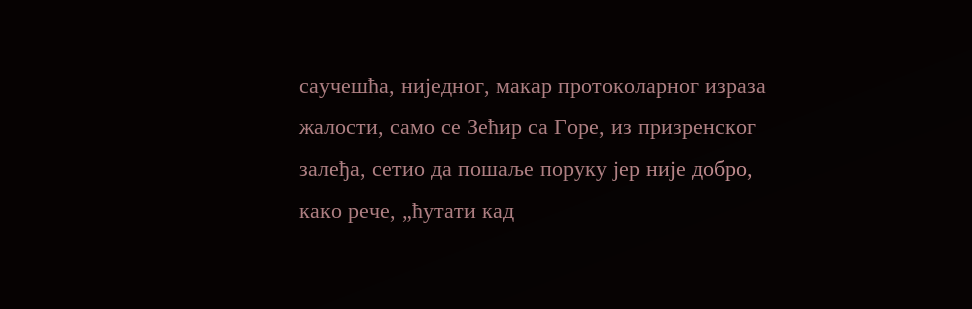саучешћа, ниједног, макар протоколарног израза жалости, само се Зећир са Горе, из призренског залеђа, сетио да пошаље поруку јер није добро, како рече, „ћутати кад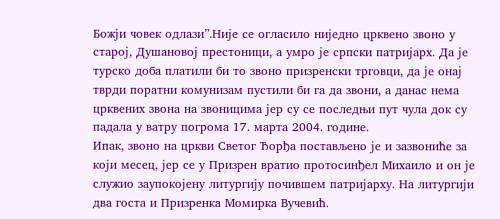Божји човек одлази”.Није се огласило ниједно црквено звоно у старој, Душановој престоници, а умро је српски патријарх. Да је турско доба платили би то звоно призренски трговци, да је онај тврди поратни комунизам пустили би га да звони, а данас нема црквених звона на звоницима јер су се последњи пут чула док су падала у ватру погрома 17. марта 2004. године.
Ипак, звоно на цркви Светог Ђорђа постављено је и зазвониће за који месец, јер се у Призрен вратио протосинђел Михаило и он је служио заупокојену литургију почившем патријарху. На литургији два госта и Призренка Момирка Вучевић.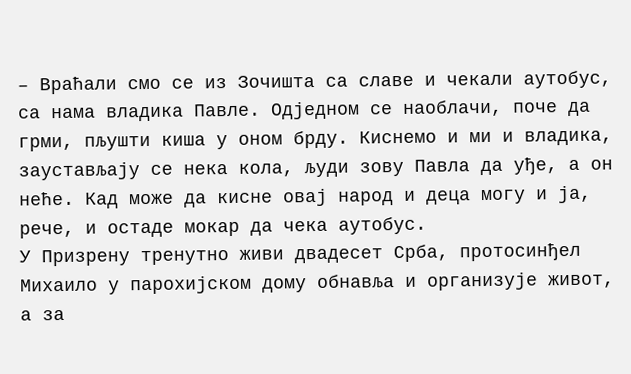– Враћали смо се из Зочишта са славе и чекали аутобус, са нама владика Павле. Одједном се наоблачи, поче да грми, пљушти киша у оном брдy. Киснемо и ми и владика, заустављају се нека кола, људи зову Павла да уђе, а он неће. Кад може да кисне овај народ и деца могу и ја, рече, и остаде мокар да чека аутобус.
У Призрену тренутно живи двадесет Срба, протосинђел Михаило у парохијском дому обнавља и организује живот, а за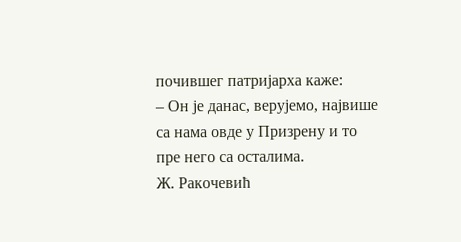почившег патријарха каже:
– Он је данас, верујемо, највише са нама овде у Призрену и то пре него са осталима.
Ж. Ракочевић